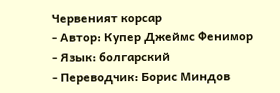Червеният корсар
- Автор: Купер Джеймс Фенимор
- Язык: болгарский
- Переводчик: Борис Миндов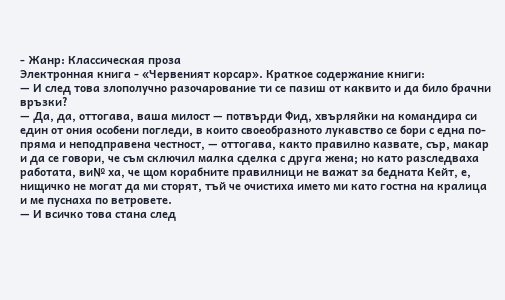- Жанр: Классическая проза
Электронная книга - «Червеният корсар». Краткое содержание книги:
— И след това злополучно разочарование ти се пазиш от каквито и да било брачни връзки?
— Да, да, оттогава, ваша милост — потвърди Фид, хвърляйки на командира си един от ония особени погледи, в които своеобразното лукавство се бори с една по-пряма и неподправена честност, — оттогава, както правилно казвате, сър, макар и да се говори, че съм сключил малка сделка с друга жена; но като разследваха работата, ви№ ха, че щом корабните правилници не важат за бедната Кейт, е, нищичко не могат да ми сторят, тъй че очистиха името ми като гостна на кралица и ме пуснаха по ветровете.
— И всичко това стана след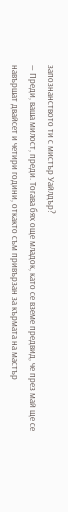запознанството ти с мистър Уайлдър?
— Преди, ваша милост, преди. Тогава бях още младок, като се вземе предвид, че през май ще се навършат двайсет и четири години, откакто съм привързан за кърмата на мастър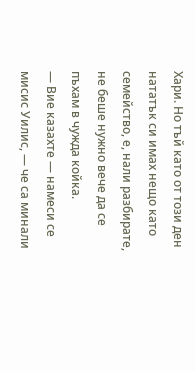Хари. Но тъй като от този ден нататък си имах нещо като семейство, е, нали разбирате, не беше нужно вече да се пъхам в чужда койка.
— Вие казахте — намеси се мисис Уилис, — че са минали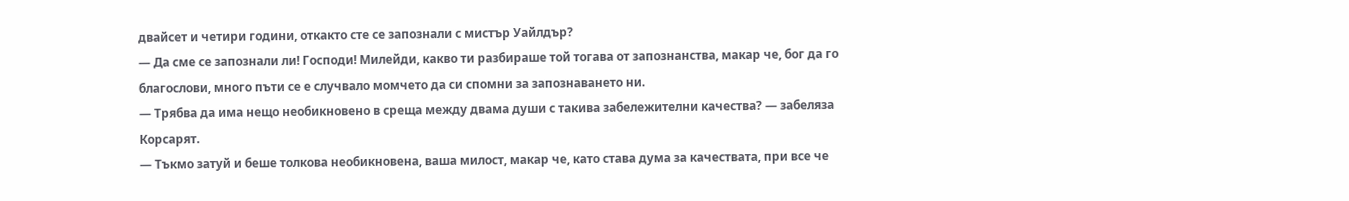двайсет и четири години, откакто сте се запознали с мистър Уайлдър?
— Да сме се запознали ли! Господи! Милейди, какво ти разбираше той тогава от запознанства, макар че, бог да го благослови, много пъти се е случвало момчето да си спомни за запознаването ни.
— Трябва да има нещо необикновено в среща между двама души с такива забележителни качества? — забеляза Корсарят.
— Тъкмо затуй и беше толкова необикновена, ваша милост, макар че, като става дума за качествата, при все че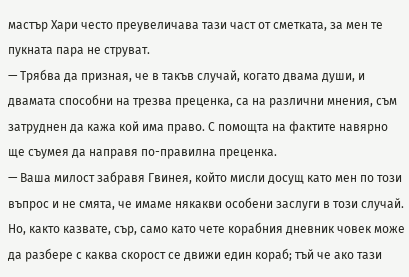мастър Хари често преувеличава тази част от сметката, за мен те пукната пара не струват.
— Трябва да призная, че в такъв случай, когато двама души, и двамата способни на трезва преценка, са на различни мнения, съм затруднен да кажа кой има право. С помощта на фактите навярно ще съумея да направя по-правилна преценка.
— Ваша милост забравя Гвинея, който мисли досущ като мен по този въпрос и не смята, че имаме някакви особени заслуги в този случай. Но, както казвате, сър, само като чете корабния дневник човек може да разбере с каква скорост се движи един кораб; тъй че ако тази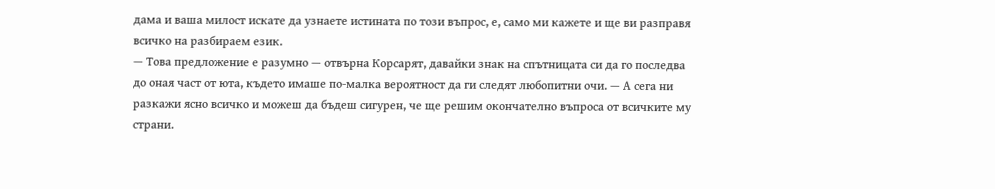дама и ваша милост искате да узнаете истината по този въпрос, е, само ми кажете и ще ви разправя всичко на разбираем език.
— Това предложение е разумно — отвърна Корсарят, давайки знак на спътницата си да го последва до оная част от юта, където имаше по-малка вероятност да ги следят любопитни очи. — А сега ни разкажи ясно всичко и можеш да бъдеш сигурен, че ще решим окончателно въпроса от всичките му страни.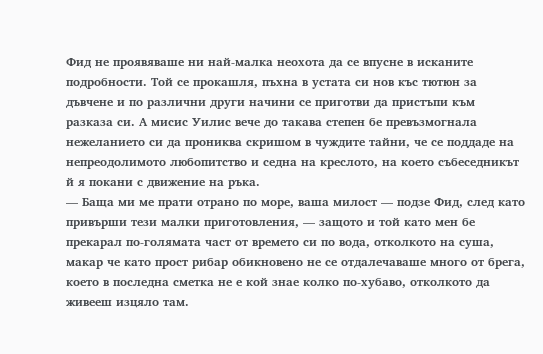Фид не проявяваше ни най-малка неохота да се впусне в исканите подробности. Той се прокашля, пъхна в устата си нов къс тютюн за дъвчене и по различни други начини се приготви да пристъпи към разказа си. А мисис Уилис вече до такава степен бе превъзмогнала нежеланието си да прониква скришом в чуждите тайни, че се поддаде на непреодолимото любопитство и седна на креслото, на което събеседникът й я покани с движение на ръка.
— Баща ми ме прати отрано по море, ваша милост — подзе Фид, след като привърши тези малки приготовления, — защото и той като мен бе прекарал по-голямата част от времето си по вода, отколкото на суша, макар че като прост рибар обикновено не се отдалечаваше много от брега, което в последна сметка не е кой знае колко по-хубаво, отколкото да живееш изцяло там.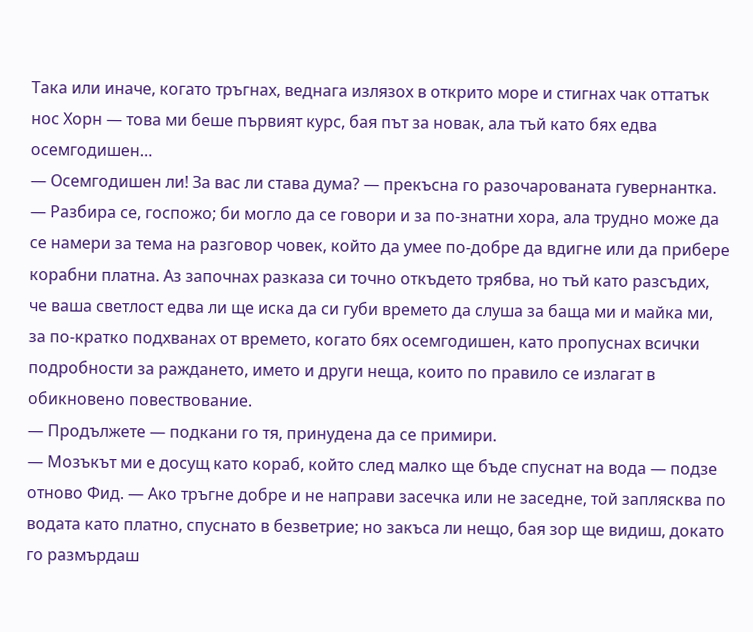Така или иначе, когато тръгнах, веднага излязох в открито море и стигнах чак оттатък нос Хорн — това ми беше първият курс, бая път за новак, ала тъй като бях едва осемгодишен…
— Осемгодишен ли! За вас ли става дума? — прекъсна го разочарованата гувернантка.
— Разбира се, госпожо; би могло да се говори и за по-знатни хора, ала трудно може да се намери за тема на разговор човек, който да умее по-добре да вдигне или да прибере корабни платна. Аз започнах разказа си точно откъдето трябва, но тъй като разсъдих, че ваша светлост едва ли ще иска да си губи времето да слуша за баща ми и майка ми, за по-кратко подхванах от времето, когато бях осемгодишен, като пропуснах всички подробности за раждането, името и други неща, които по правило се излагат в обикновено повествование.
— Продължете — подкани го тя, принудена да се примири.
— Мозъкът ми е досущ като кораб, който след малко ще бъде спуснат на вода — подзе отново Фид. — Ако тръгне добре и не направи засечка или не заседне, той заплясква по водата като платно, спуснато в безветрие; но закъса ли нещо, бая зор ще видиш, докато го размърдаш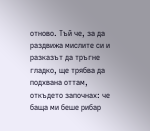отново. Тъй че, за да раздвижа мислите си и разказът да тръгне гладко, ще трябва да подхвана оттам, откъдето започнах: че баща ми беше рибар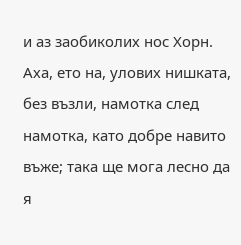и аз заобиколих нос Хорн. Аха, ето на, улових нишката, без възли, намотка след намотка, като добре навито въже; така ще мога лесно да я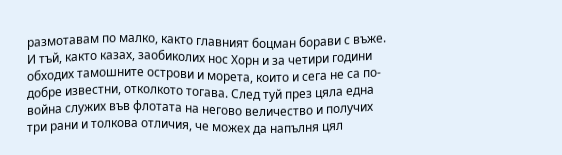размотавам по малко, както главният боцман борави с въже. И тъй, както казах, заобиколих нос Хорн и за четири години обходих тамошните острови и морета, които и сега не са по-добре известни, отколкото тогава. След туй през цяла една война служих във флотата на негово величество и получих три рани и толкова отличия, че можех да напълня цял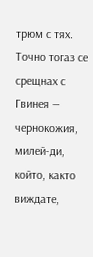трюм с тях. Точно тогаз се срещнах с Гвинея — чернокожия, милей-ди, който, както виждате,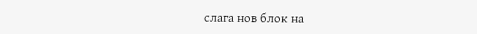слага нов блок на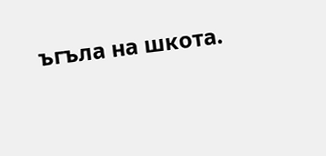ъгъла на шкота.